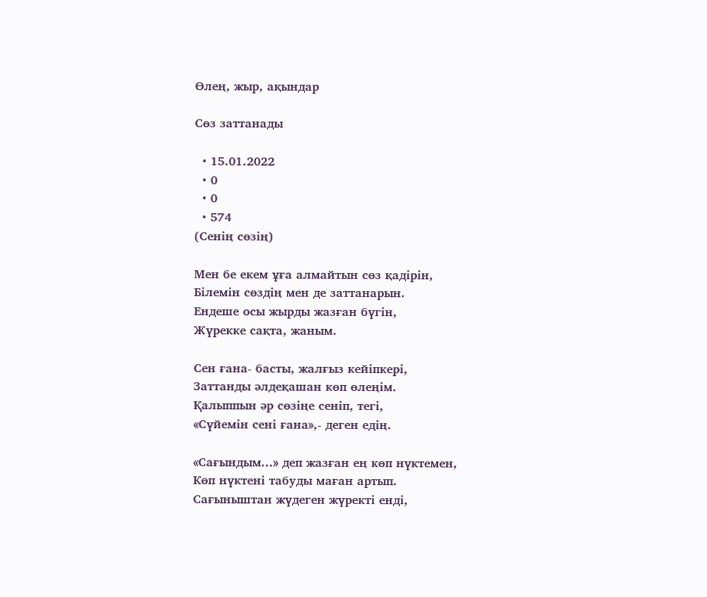Өлең, жыр, ақындар

Сөз заттанады

  • 15.01.2022
  • 0
  • 0
  • 574
(Сенің сөзің)

Мен бе екем ұға алмайтын сөз қадірін,
Білемін сөздің мен де заттанарын.
Ендеше осы жырды жазған бүгін,
Жүрекке сақта, жаным.

Сен ғана- басты, жалғыз кейіпкері,
Заттанды әлдеқашан көп өлеңім.
Қалыппын әр сөзіңе сеніп, тегі,
«Сүйемін сені ғана»,- деген едің.

«Сағындым...» деп жазған ең көп нүктемен,
Көп нүктені табуды маған артып.
Сағыныштан жүдеген жүректі енді,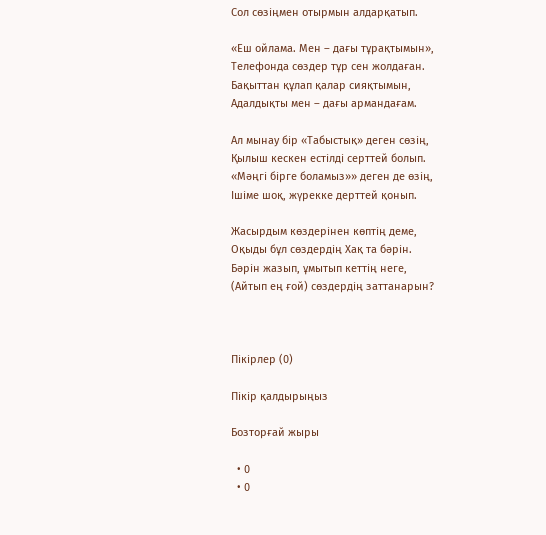Сол сөзіңмен отырмын алдарқатып.

«Еш ойлама. Мен – дағы тұрақтымын»,
Телефонда сөздер тұр сен жолдаған.
Бақыттан құлап қалар сияқтымын,
Адалдықты мен – дағы армандағам.

Ал мынау бір «Табыстық» деген сөзің,
Қылыш кескен естілді серттей болып.
«Мәңгі бірге боламыз»» деген де өзің,
Ішіме шоқ, жүрекке дерттей қонып.

Жасырдым көздерінен көптің деме,
Оқыды бұл сөздердің Хақ та бәрін.
Бәрін жазып, ұмытып кеттің неге,
(Айтып ең ғой) сөздердің заттанарын?



Пікірлер (0)

Пікір қалдырыңыз

Бозторғай жыры

  • 0
  • 0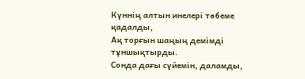Күннің алтын инелері төбеме қадалды,
Ақ торғын шаңың демімді тұншықтырды.
Сонда дағы сүйемін, даламды,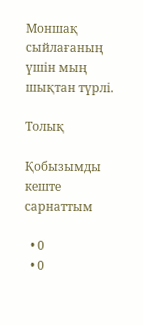Моншақ сыйлағаның үшін мың шықтан түрлі.

Толық

Қобызымды кеште сарнаттым

  • 0
  • 0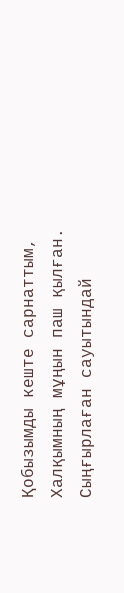Қобызымды кеште сарнаттым,
Халқымның мұңын паш қылған.
Сыңғырлаған сауытындай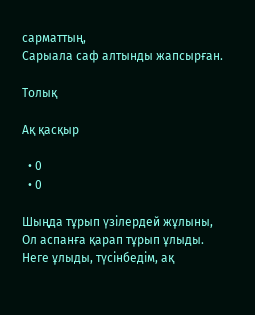сарматтың,
Сарыала саф алтынды жапсырған.

Толық

Ақ қасқыр

  • 0
  • 0

Шыңда тұрып үзілердей жұлыны,
Ол аспанға қарап тұрып ұлыды.
Неге ұлыды, түсінбедім, ақ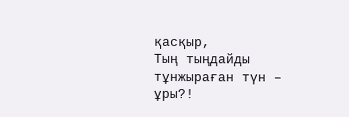қасқыр,
Тың тыңдайды тұнжыраған түн – ұры?!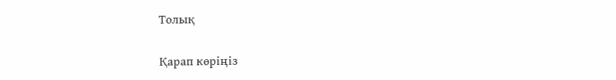Толық

Қарап көріңіз